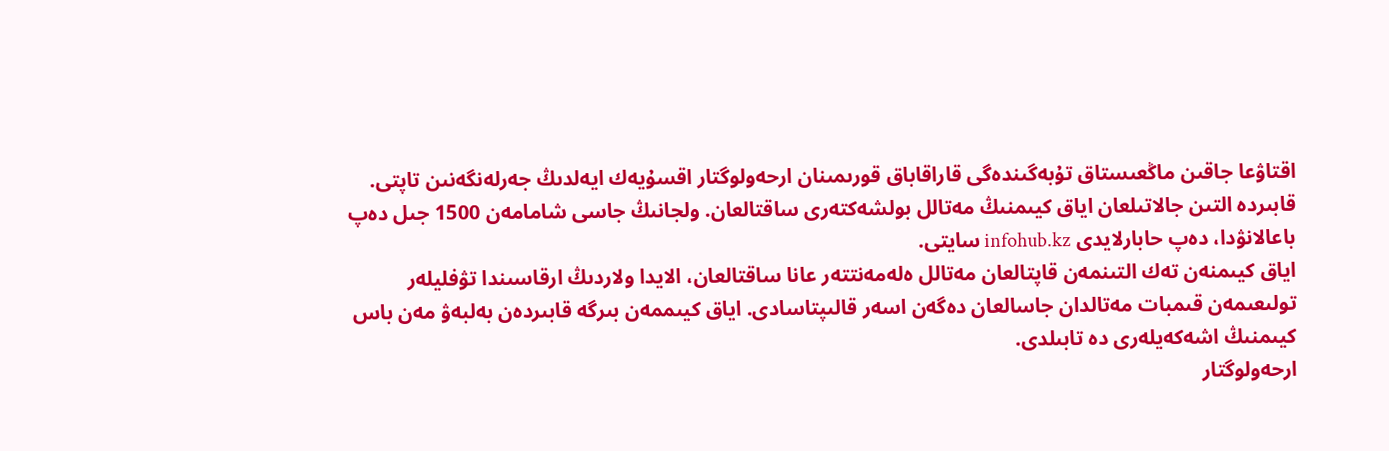اقتاۋعا جاقىن ماڭعىستاق تۇبەگىندەگى قاراقاباق قورىمىنان ارحەولوگتار اقسۇيەك ايەلدىڭ جەرلەنگەنىن تاپتى. قابىردە التىن جالاتىلعان اياق كيىمنىڭ مەتالل بولشەكتەرى ساقتالعان. ولجانىڭ جاسى شامامەن 1500 جىل دەپ باعالانۋدا، دەپ حابارلايدى infohub.kz سايتى.
اياق كيىمنەن تەك التىنمەن قاپتالعان مەتالل ەلەمەنتتەر عانا ساقتالعان، الايدا ولاردىڭ ارقاسىندا تۋفليلەر تولىعىمەن قىمبات مەتالدان جاسالعان دەگەن اسەر قالىپتاسادى. اياق كيىممەن بىرگە قابىردەن بەلبەۋ مەن باس كيىمنىڭ اشەكەيلەرى دە تابىلدى.
ارحەولوگتار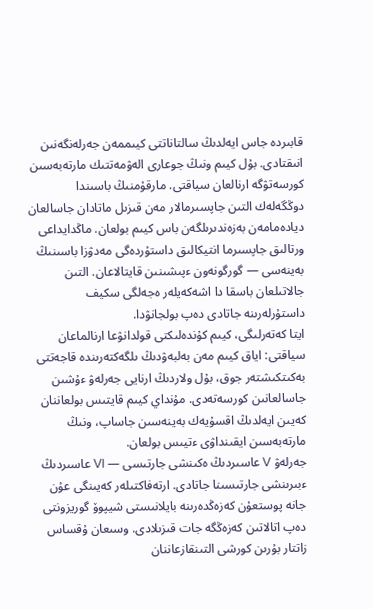قابىردە جاس ايەلدىڭ سالتاناتتى كيىممەن جەرلەنگەنىن انىقتادى. بۇل كيىم ونىڭ جوعارى الەۋمەتتىك مارتەبەسىن كورسەتۋگە ارنالعان سياقتى. مارقۇمنىڭ باسىندا دوڭگەلەك التىن جاپسىرمالار مەن قىزىل ماتادان جاسالعان ديادەمامەن بەزەندىرىلگەن باس كيىم بولعان. ماڭدايداعى ورتالىق جاپسىرما انتيكالىق داستۇردەگى مەدۋزا باسىنىڭ بەينەسى — گورگونەون ءپىشىنىن قايتالاعان. التىن جالاتىلعان باسقا دا اشەكەيلەر ەجەلگى سكيف داستۇرلەرىنە جاتادى دەپ بولجانۋدا.
ايتا كەتەرلىگى، كيىم كۇندەلىكتى قولدانۋعا ارنالماعان سياقتى: اياق كيىم مەن بەلبەۋدىڭ ىلگەكتەرىندە قاجەتتى بەكىتكىشتەر جوق، بۇل ولاردىڭ ارنايى جەرلەۋ ءۇشىن جاسالعانىن كورسەتەدى. مۇنداي كيىم قايتىس بولعاننان كەيىن ايەلدىڭ اقسۇيەك بەينەسىن جاساپ، ونىڭ مارتەبەسىن ايقىنداۋى ءتيىس بولعان.
جەرلەۋ V عاسىردىڭ ەكىنشى جارتىسى — VI عاسىردىڭ ءبىرىنشى جارتىسىنا جاتادى. ارتەفاكتىلەر كەيىنگى عۇن جانە پوستعۇن كەزەڭدەرىنە بايلانىستى شيپوۆ گوريزونتى دەپ اتالاتىن كەزەڭگە جات قىزىلادى. وسىعان ۇقساس زاتتار بۇرىن كورشى التىنقازعاننان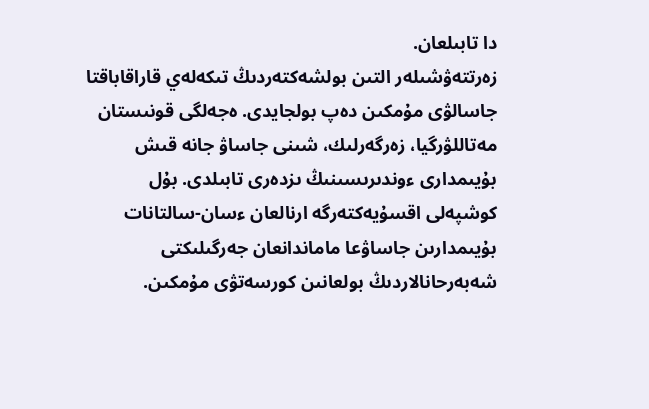دا تابىلعان.
زەرتتەۋشىلەر التىن بولشەكتەردىڭ تىكەلەي قاراقاباقتا جاسالۋى مۇمكىن دەپ بولجايدى. ەجەلگى قونىستان مەتاللۋرگيا، زەرگەرلىك، شىنى جاساۋ جانە قىش بۇيىمدارى ءوندىرىسىنىڭ ىزدەرى تابىلدى. بۇل كوشپەلى اقسۇيەكتەرگە ارنالعان ءسان-سالتانات بۇيىمدارىن جاساۋعا ماماندانعان جەرگىلىكتى شەبەرحانالاردىڭ بولعانىن كورسەتۋى مۇمكىن.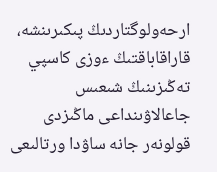ارحەولوگتاردىڭ پىكىرىنشە، قاراقاباقتىڭ ءوزى كاسپي تەڭىزىنىڭ شىعىس جاعالاۋىنداعى ماڭىزدى قولونەر جانە ساۋدا ورتالىعى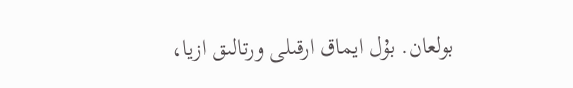بولعان. بۇل ايماق ارقىلى ورتالىق ازيا،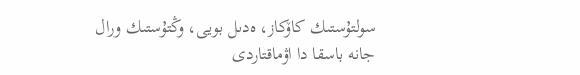سولتۇستىك كاۆكاز، ەدىل بويى، وڭتۇستىك ورال جانە باسقا دا اۋماقتاردى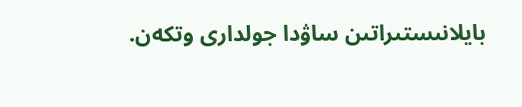بايلانىستىراتىن ساۋدا جولدارى وتكەن.